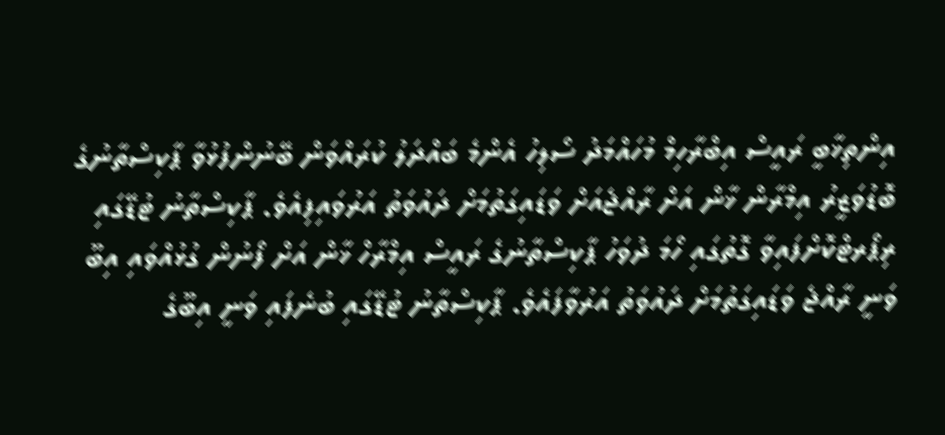އިންތިޚާބީ ރައީސް އިބްރާހިމް މުހައްމަދު ސޯލިހު އެންމެ ބައްދަލު ކުރައްވަން ބޭނުންފުޅުވާ ޕާކިސްތާނުގެ ބޮޑުވަޒީރު އިމްރާން ޚާން އަށް ރާއްޖެއަށް ވަޑައިގަތުމަށް ދައުވަތު އަރުވައިފިއެވެ. ޕާކިސްތާނު ޓުޑޭގައި ރިޕޯރޓްކޮށްފައިވާ ގޮތުގައި ހޯމަ ދުވަހު ޕާކިސްތާނުގެ ރައީސް އިމްރާހް ޚާން އަށް ފޯނުން ގުޅުއްވައި އިބޫ ވަނީ ރާއްޖެ ވަޑައިގަތުމަށް ދައުވަތު އަރުވާފައެވެ. ޕާކިސްތާނު ޓުޑޭގައި ބުނެފައި ވަނީ އިބޫގެ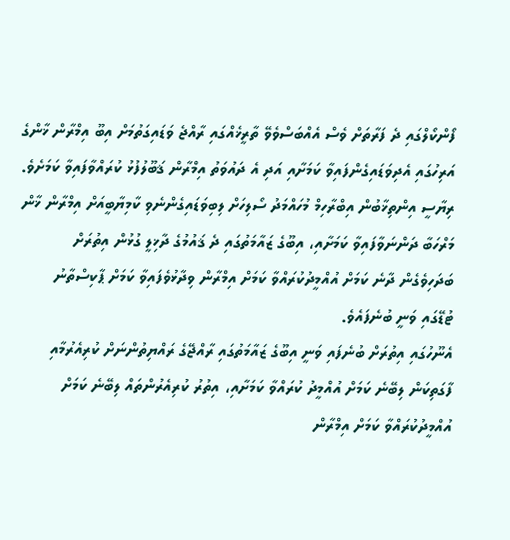ފޯންކޯލްގައި ދެ ފަރާތަށް ވެސް އެއްބަސްވެވޭ ތާރީޚެއްގައި ރާއްޖެ ވަޑައިގަތުމަށް އިބޫ އިމްރާން ޚާންގެ އަރިހުގައި އެދިވަޑައިގެންފައިވާ ކަމަށާއި އަދި އެ ދައުވަތު އިމްރާން ޤަބޫލުފުޅު ކުރައްވާފައިވާ ކަމަށެވެ.
ރިޔާސީ އިންތިޚާބުން އިބްރާހިމް މުހައްމަދު ސޯލިހަށް ލިބިވަޑައިގެންނެވި ކާމިޔާބީއަށް އިމްރާން ޚާން މަރްހަބާ ދަންނަވާފައިވާ ކަމަށާއި، އިބޫގެ ޒައާމަތުގައި ދެ ޤައުމުގެ ދާޚިލީ ގުޅުން އިތުރަށް ބަދަހިވެގެން ދާނެ ކަމަށް އުއްމީދުކުރައްވާ ކަމަށް އިމްރާން ވިދާޅުވެފައިވާ ކަމަށް ޕާކިސްތާނު ޓުޑޭގައި ވަނީ ބުނެފައެވެ.
އެނޫހުގައި އިތުރަށް ބުނެފައި ވަނީ އިބޫގެ ޒައާމަތުގައި ރާއްޖޭގެ ރައްޔިތުންނަށް ކުރިއެރުމާއި ފާގަތިކަން ލިބޭނެ ކަމަށް އުއްމީދު ކުރައްވާ ކަމަށާއި، އިތުރު ކުރިއެރުންތައް ލިބޭނެ ކަމަށް އުއްމީދުކުރައްވާ ކަމަށް އިމްރާން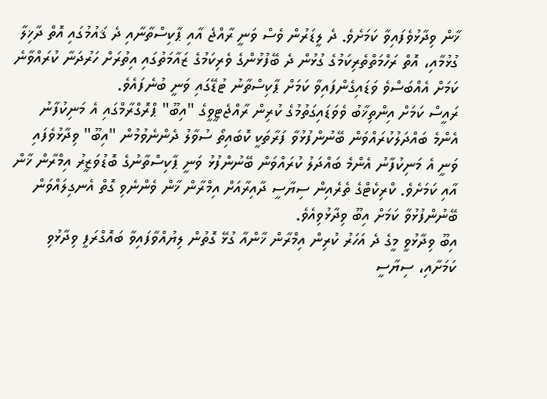ޚާން ވިދާޅުވެފައިވާ ކަމަށެވެ. ދެ ލީޑަރުން ވެސް ވަނީ ރާއްޖެ އާއި ޕާކިސްތާނާއި ދެ ޤައުމުގައި އޮތް ދާޚިލާ ގުޅުމާއި، އޮތް ރަހްމަތްތެރިކަމުގެ ގުޅުން ދެ ބޭފުޅުންގެ ވެރިކަމުގެ ޒައާމަތުގައި އިތުރަށް ހަރުދަނާ ކުރައްވާނެ ކަމަށް އެއްބަސްވެ ވަޑައިގެންފައިވާ ކަމަށް ޕާކިސްތާނު ޓުޑޭގައި ވަނީ ބުނެފައެވެ.
ރައީސް ކަމަށް އިންތިޚާބު ވެވަޑައިގަތުމުގެ ކުރިން ރާއްޖެޓީވީގެ "އިބޫ" ޕްރޮގްރާމްގައި އެ މަނިކުފާނު އެންމެ ބައްދަލުކުރައްވަން ބޭނުންފުޅުވާ ފަރާތަކީ ކޮބައިތޯ ސުވާލު ދެންނެވުމުން "އިބޫ" ވިދާޅުވެފައި ވަނީ އެ މަނިކުފާނު އެންމެ ބައްދަލު ކުރައްވަން ބޭނުންފުޅު ވަނީ ޕާކިސްތާނުގެ ބޮޑުވަޒީރު އިމްރާން ޚާން އާއި ކަމަށެވެ. ކްރިކެޓްގެ ތެރެއިން ސިޔާސީ ދާއިރާއަށް އިމްރާން ޚާން ވެންނެވި ގޮތް އެނގިލައްވަން ބޭނުންފުޅުވާ ކަމަށް އިބޫ ވިދާޅުވިއެވެ.
އިބޫ ވިދާޅުވީ މީގެ ދެ އަހަރު ކުރިން އިމްރާން ޚާންއާ ގުޅޭ ގޮތުން ލިޔުއްވާފައިވާ ބައޮގްރަފީ ވިދާޅުވި ކަމަށާއި، ސިޔާސީ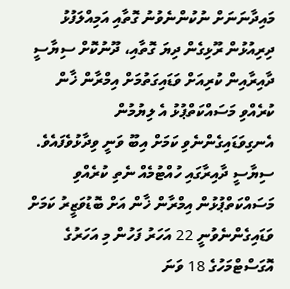މައިދާނަނަށް ނުކުންނެވުނު ގޮތާއި އަމިއްލަފުޅު ދިރިއުޅުން ރޫޅިގެން ދިޔަ ގޮތާއި، ދޫނުކޮށް ސިޔާސީ ދާއިރާއިން ކުރިއަށް ވަޑައިގަތުމަށް އިމްރާން ޚާން ކުރެއްވި މަސައްކަތްޕުޅު އެ ލިޔުމުން އެނގިވަޑައިގެންނެވި ކަމަށް އިބޫ ވަނީ ވިދާޅުވެފައެވެ.
ސިޔާސީ ދާއިރާގައި ހުއްޓުމެއް ނެތި ކުރެއްވި މަސައްކަތްޕުޅުން އިމްރާން ޚާން އަށް ބޮޑުވަޒީރު ކަމަށް ވަޑައިގެންނެވުނީ 22 އަހަރު ފަހުން މި އަހަރުގެ އޮގަސްޓްމަހުގެ 18 ވަނަ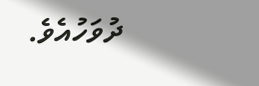ދުވަހުއެވެ.